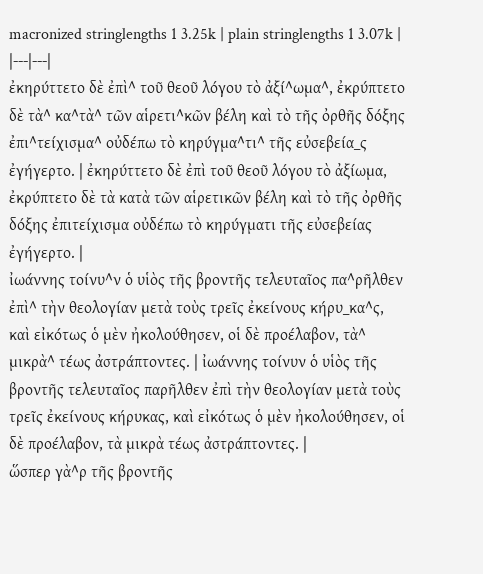macronized stringlengths 1 3.25k | plain stringlengths 1 3.07k |
|---|---|
ἐκηρύττετο δὲ ἐπὶ^ τοῦ θεοῦ λόγου τὸ ἀξί^ωμα^, ἐκρύπτετο δὲ τὰ^ κα^τὰ^ τῶν αἱρετι^κῶν βέλη καὶ τὸ τῆς ὀρθῆς δόξης ἐπι^τείχισμα^ οὐδέπω τὸ κηρύγμα^τι^ τῆς εὐσεβεία_ς ἐγήγερτο. | ἐκηρύττετο δὲ ἐπὶ τοῦ θεοῦ λόγου τὸ ἀξίωμα, ἐκρύπτετο δὲ τὰ κατὰ τῶν αἱρετικῶν βέλη καὶ τὸ τῆς ὀρθῆς δόξης ἐπιτείχισμα οὐδέπω τὸ κηρύγματι τῆς εὐσεβείας ἐγήγερτο. |
ἰωάννης τοίνυ^ν ὁ υἱὸς τῆς βροντῆς τελευταῖος πα^ρῆλθεν ἐπὶ^ τὴν θεολογίαν μετὰ τοὺς τρεῖς ἐκείνους κήρυ_κα^ς, καὶ εἰκότως ὁ μὲν ἠκολούθησεν, οἱ δὲ προέλαβον, τὰ^ μικρὰ^ τέως ἀστράπτοντες. | ἰωάννης τοίνυν ὁ υἱὸς τῆς βροντῆς τελευταῖος παρῆλθεν ἐπὶ τὴν θεολογίαν μετὰ τοὺς τρεῖς ἐκείνους κήρυκας, καὶ εἰκότως ὁ μὲν ἠκολούθησεν, οἱ δὲ προέλαβον, τὰ μικρὰ τέως ἀστράπτοντες. |
ὥσπερ γὰ^ρ τῆς βροντῆς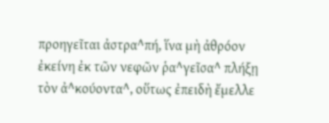προηγεῖται ἀστρα^πή, ἵνα μὴ ἀθρόον ἐκείνη ἐκ τῶν νεφῶν ῥα^γεῖσα^ πλήξῃ τὸν ἀ^κούοντα^, οὕτως ἐπειδὴ ἔμελλε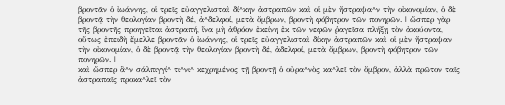βροντᾶν ὁ ἰωάννης, οἱ τρεῖς εὐαγγελισταὶ δί^κην ἀστραπῶν καὶ οἱ μὲν ἤστραψα^ν τὴν οἰκονομίαν, ὁ δὲ βροντᾷ τὴν θεολογίαν βροντὴ δέ, ἀ^δελφοί, μετὰ ὄμβρων, βροντὴ φόβητρον τῶν πονηρῶν. | ὥσπερ γὰρ τῆς βροντῆς προηγεῖται ἀστραπή, ἵνα μὴ ἀθρόον ἐκείνη ἐκ τῶν νεφῶν ῥαγεῖσα πλήξῃ τὸν ἀκούοντα, οὕτως ἐπειδὴ ἔμελλε βροντᾶν ὁ ἰωάννης, οἱ τρεῖς εὐαγγελισταὶ δίκην ἀστραπῶν καὶ οἱ μὲν ἤστραψαν τὴν οἰκονομίαν, ὁ δὲ βροντᾷ τὴν θεολογίαν βροντὴ δέ, ἀδελφοί, μετὰ ὄμβρων, βροντὴ φόβητρον τῶν πονηρῶν. |
καὶ ὥσπερ ἂ^ν σάλπιγγί^ τι^νι^ κεχρημένος τῇ βροντῇ ὁ οὐρα^νὸς κα^λεῖ τὸν ὄμβρον, ἀλλὰ πρῶτον ταῖς ἀστραπαῖς προκα^λεῖ τὸν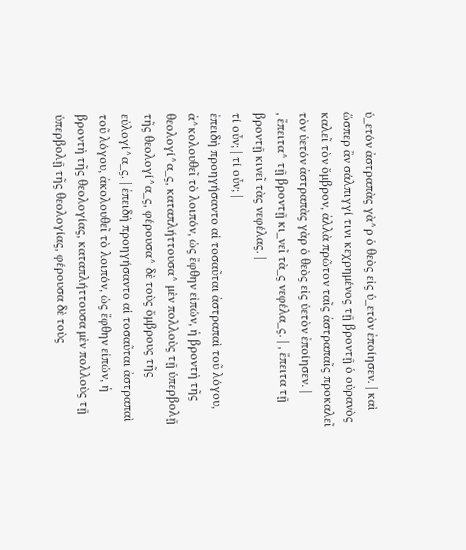ὑ_ετόν ἀστραπὰς γὰ^ρ ὁ θεὸς εἰς ὑ_ετὸν ἐποίησεν. | καὶ ὥσπερ ἂν σάλπιγγί τινι κεχρημένος τῇ βροντῇ ὁ οὐρανὸς καλεῖ τὸν ὄμβρον, ἀλλὰ πρῶτον ταῖς ἀστραπαῖς προκαλεῖ τὸν ὑετόν ἀστραπὰς γὰρ ὁ θεὸς εἰς ὑετὸν ἐποίησεν. |
, ἔπειτα^ τῇ βροντῇ κι_νεῖ τὰ_ς νεφέλα_ς. | , ἔπειτα τῇ βροντῇ κινεῖ τὰς νεφέλας. |
τί οὖν; | τί οὖν; |
ἐπειδὴ προηγήσαντο αἱ τοσαῦται ἀστραπαὶ τοῦ λόγου, ἀ^κολουθεῖ τὸ λοιπόν, ὡς ἔφθην εἰπών, ἡ βροντὴ τῆς θεολογί^α_ς, καταπλήττουσα^ μὲν πολλοὺς τῇ ὑπερβολῇ τῆς θεολογί^α_ς, φέρουσα^ δὲ τοὺς ὄμβρους τῆς εὐλογί^α_ς. | ἐπειδὴ προηγήσαντο αἱ τοσαῦται ἀστραπαὶ τοῦ λόγου, ἀκολουθεῖ τὸ λοιπόν, ὡς ἔφθην εἰπών, ἡ βροντὴ τῆς θεολογίας, καταπλήττουσα μὲν πολλοὺς τῇ ὑπερβολῇ τῆς θεολογίας, φέρουσα δὲ τοὺς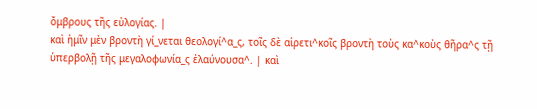ὄμβρους τῆς εὐλογίας. |
καὶ ἡμῖν μὲν βροντὴ γί_νεται θεολογί^α_ς, τοῖς δὲ αἱρετι^κοῖς βροντὴ τοὺς κα^κοὺς θῆρα^ς τῇ ὑπερβολῇ τῆς μεγαλοφωνία_ς ἐλαύνουσα^. | καὶ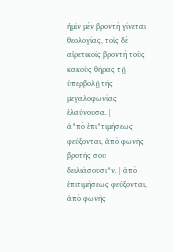ἡμῖν μὲν βροντὴ γίνεται θεολογίας, τοῖς δὲ αἱρετικοῖς βροντὴ τοὺς κακοὺς θῆρας τῇ ὑπερβολῇ τῆς μεγαλοφωνίας ἐλαύνουσα. |
ἀ^πὸ ἐπι^τιμήσεως φεύξονται, ἀπὸ φωνῆς βροτῆς σου δειλιάσουσι^ν. | ἀπὸ ἐπιτιμήσεως φεύξονται, ἀπὸ φωνῆς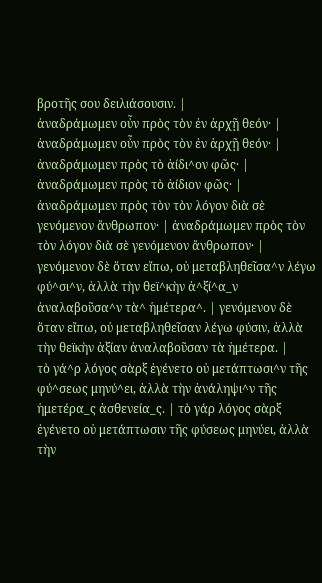βροτῆς σου δειλιάσουσιν. |
ἀναδράμωμεν οὖν πρὸς τὸν ἐν ἀρχῇ θεόν· | ἀναδράμωμεν οὖν πρὸς τὸν ἐν ἀρχῇ θεόν· |
ἀναδράμωμεν πρὸς τὸ ἀίδι^ον φῶς· | ἀναδράμωμεν πρὸς τὸ ἀίδιον φῶς· |
ἀναδράμωμεν πρὸς τὸν τὸν λόγον διὰ σὲ γενόμενον ἄνθρωπον· | ἀναδράμωμεν πρὸς τὸν τὸν λόγον διὰ σὲ γενόμενον ἄνθρωπον· |
γενόμενον δὲ ὅταν εἴπω, οὐ μεταβληθεῖσα^ν λέγω φύ^σι^ν, ἀλλὰ τὴν θεϊ^κὴν ἀ^ξί^α_ν ἀναλαβοῦσα^ν τὰ^ ἡμέτερα^. | γενόμενον δὲ ὅταν εἴπω, οὐ μεταβληθεῖσαν λέγω φύσιν, ἀλλὰ τὴν θεϊκὴν ἀξίαν ἀναλαβοῦσαν τὰ ἡμέτερα. |
τὸ γά^ρ λόγος σὰρξ ἐγένετο οὐ μετάπτωσι^ν τῆς φύ^σεως μηνύ^ει, ἀλλὰ τὴν ἀνάληψι^ν τῆς ἡμετέρα_ς ἀσθενεία_ς. | τὸ γάρ λόγος σὰρξ ἐγένετο οὐ μετάπτωσιν τῆς φύσεως μηνύει, ἀλλὰ τὴν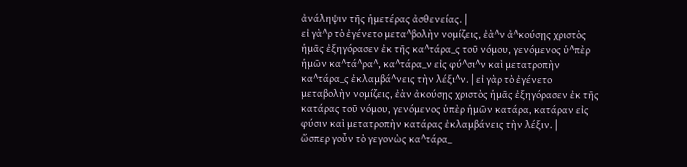ἀνάληψιν τῆς ἡμετέρας ἀσθενείας. |
εἰ γὰ^ρ τὸ ἐγένετο μετα^βολὴν νομίζεις, ἐὰ^ν ἀ^κούσῃς χριστὸς ἡμᾶς ἐξηγόρασεν ἐκ τῆς κα^τάρα_ς τοῦ νόμου, γενόμενος ὑ^πὲρ ἡμῶν κα^τά^ρα^, κα^τάρα_ν εἰς φύ^σι^ν καὶ μετατροπὴν κα^τάρα_ς ἐκλαμβά^νεις τὴν λέξι^ν. | εἰ γὰρ τὸ ἐγένετο μεταβολὴν νομίζεις, ἐὰν ἀκούσῃς χριστὸς ἡμᾶς ἐξηγόρασεν ἐκ τῆς κατάρας τοῦ νόμου, γενόμενος ὑπὲρ ἡμῶν κατάρα, κατάραν εἰς φύσιν καὶ μετατροπὴν κατάρας ἐκλαμβάνεις τὴν λέξιν. |
ὥσπερ γοὖν τὸ γεγονὼς κα^τάρα_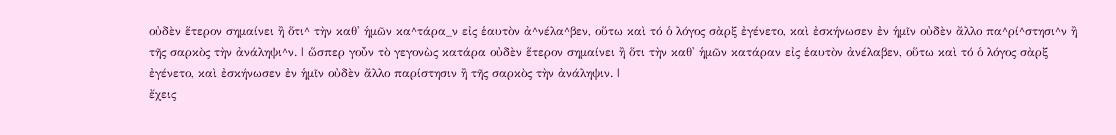οὐδὲν ἕτερον σημαίνει ἢ ὅτι^ τὴν καθ' ἡμῶν κα^τάρα_ν εἰς ἑαυτὸν ἀ^νέλα^βεν, οὕτω καὶ τό ὁ λόγος σὰρξ ἐγένετο, καὶ ἐσκήνωσεν ἐν ἡμῖν οὐδὲν ἄλλο πα^ρί^στησι^ν ἢ τῆς σαρκὸς τὴν ἀνάληψι^ν. | ὥσπερ γοὖν τὸ γεγονὼς κατάρα οὐδὲν ἕτερον σημαίνει ἢ ὅτι τὴν καθ' ἡμῶν κατάραν εἰς ἑαυτὸν ἀνέλαβεν, οὕτω καὶ τό ὁ λόγος σὰρξ ἐγένετο, καὶ ἐσκήνωσεν ἐν ἡμῖν οὐδὲν ἄλλο παρίστησιν ἢ τῆς σαρκὸς τὴν ἀνάληψιν. |
ἔχεις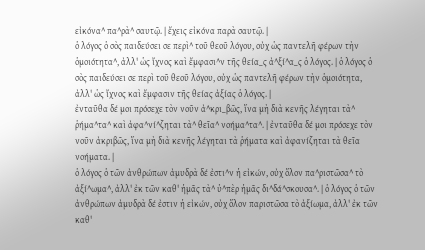εἰκόνα^ πα^ρὰ^ σαυτῷ. | ἔχεις εἰκόνα παρὰ σαυτῷ. |
ὁ λόγος ὁ σὸς παιδεύσει σε περὶ^ τοῦ θεοῦ λόγου, οὐχ ὡς παντελῆ φέρων τὴν ὁμοιότητα^, ἀλλ' ὡς ἴχνος καὶ ἔμφασι^ν τῆς θεία_ς ἀ^ξί^α_ς ὁ λόγος. | ὁ λόγος ὁ σὸς παιδεύσει σε περὶ τοῦ θεοῦ λόγου, οὐχ ὡς παντελῆ φέρων τὴν ὁμοιότητα, ἀλλ' ὡς ἴχνος καὶ ἔμφασιν τῆς θείας ἀξίας ὁ λόγος. |
ἐνταῦθα δέ μοι πρόσεχε τὸν νοῦν ἀ^κρι_βῶς, ἵνα μὴ διὰ κενῆς λέγηται τὰ^ ῥήμα^τα^ καὶ ἀφα^νί^ζηται τὰ^ θεῖα^ νοήμα^τα^. | ἐνταῦθα δέ μοι πρόσεχε τὸν νοῦν ἀκριβῶς, ἵνα μὴ διὰ κενῆς λέγηται τὰ ῥήματα καὶ ἀφανίζηται τὰ θεῖα νοήματα. |
ὁ λόγος ὁ τῶν ἀνθρώπων ἀμυδρὰ δέ ἐστι^ν ἡ εἰκών, οὐχ ὅλον πα^ριστῶσα^ τὸ ἀξί^ωμα^, ἀλλ' ἐκ τῶν καθ' ἡμᾶς τὰ^ ὑ^πὲρ ἡμᾶς δι^δά^σκουσα^. | ὁ λόγος ὁ τῶν ἀνθρώπων ἀμυδρὰ δέ ἐστιν ἡ εἰκών, οὐχ ὅλον παριστῶσα τὸ ἀξίωμα, ἀλλ' ἐκ τῶν καθ'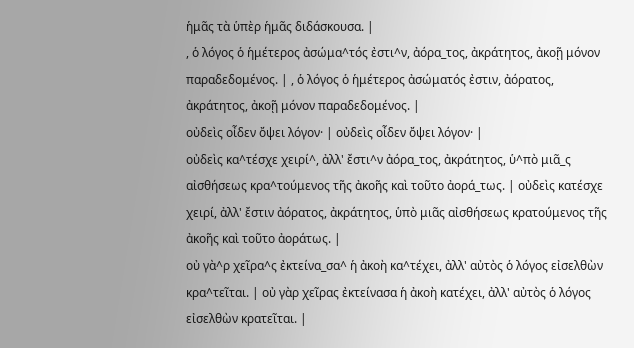ἡμᾶς τὰ ὑπὲρ ἡμᾶς διδάσκουσα. |
, ὁ λόγος ὁ ἡμέτερος ἀσώμα^τός ἐστι^ν, ἀόρα_τος, ἀκράτητος, ἀκοῇ μόνον παραδεδομένος. | , ὁ λόγος ὁ ἡμέτερος ἀσώματός ἐστιν, ἀόρατος, ἀκράτητος, ἀκοῇ μόνον παραδεδομένος. |
οὐδεὶς οἶδεν ὄψει λόγον· | οὐδεὶς οἶδεν ὄψει λόγον· |
οὐδεὶς κα^τέσχε χειρί^, ἀλλ' ἔστι^ν ἀόρα_τος, ἀκράτητος, ὑ^πὸ μιᾶ_ς αἰσθήσεως κρα^τούμενος τῆς ἀκοῆς καὶ τοῦτο ἀορά_τως. | οὐδεὶς κατέσχε χειρί, ἀλλ' ἔστιν ἀόρατος, ἀκράτητος, ὑπὸ μιᾶς αἰσθήσεως κρατούμενος τῆς ἀκοῆς καὶ τοῦτο ἀοράτως. |
οὐ γὰ^ρ χεῖρα^ς ἐκτείνα_σα^ ἡ ἀκοὴ κα^τέχει, ἀλλ' αὐτὸς ὁ λόγος εἰσελθὼν κρα^τεῖται. | οὐ γὰρ χεῖρας ἐκτείνασα ἡ ἀκοὴ κατέχει, ἀλλ' αὐτὸς ὁ λόγος εἰσελθὼν κρατεῖται. |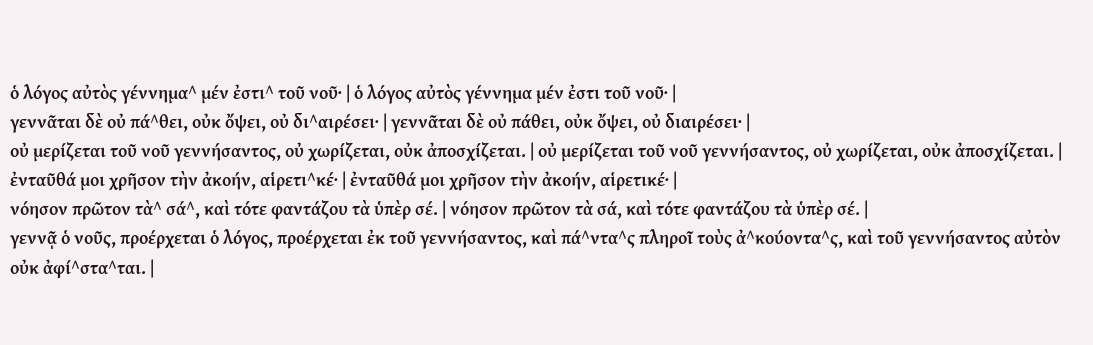ὁ λόγος αὐτὸς γέννημα^ μέν ἐστι^ τοῦ νοῦ· | ὁ λόγος αὐτὸς γέννημα μέν ἐστι τοῦ νοῦ· |
γεννᾶται δὲ οὐ πά^θει, οὐκ ὄψει, οὐ δι^αιρέσει· | γεννᾶται δὲ οὐ πάθει, οὐκ ὄψει, οὐ διαιρέσει· |
οὐ μερίζεται τοῦ νοῦ γεννήσαντος, οὐ χωρίζεται, οὐκ ἀποσχίζεται. | οὐ μερίζεται τοῦ νοῦ γεννήσαντος, οὐ χωρίζεται, οὐκ ἀποσχίζεται. |
ἐνταῦθά μοι χρῆσον τὴν ἀκοήν, αἱρετι^κέ· | ἐνταῦθά μοι χρῆσον τὴν ἀκοήν, αἱρετικέ· |
νόησον πρῶτον τὰ^ σά^, καὶ τότε φαντάζου τὰ ὑπὲρ σέ. | νόησον πρῶτον τὰ σά, καὶ τότε φαντάζου τὰ ὑπὲρ σέ. |
γεννᾷ ὁ νοῦς, προέρχεται ὁ λόγος, προέρχεται ἐκ τοῦ γεννήσαντος, καὶ πά^ντα^ς πληροῖ τοὺς ἀ^κούοντα^ς, καὶ τοῦ γεννήσαντος αὐτὸν οὐκ ἀφί^στα^ται. |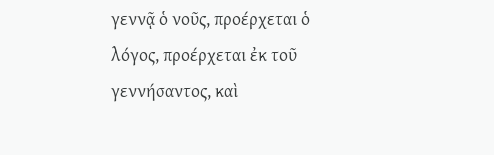γεννᾷ ὁ νοῦς, προέρχεται ὁ λόγος, προέρχεται ἐκ τοῦ γεννήσαντος, καὶ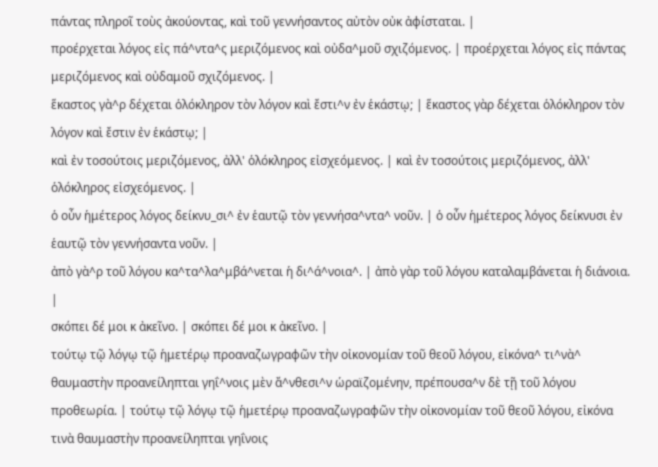πάντας πληροῖ τοὺς ἀκούοντας, καὶ τοῦ γεννήσαντος αὐτὸν οὐκ ἀφίσταται. |
προέρχεται λόγος εἰς πά^ντα^ς μεριζόμενος καὶ οὐδα^μοῦ σχιζόμενος. | προέρχεται λόγος εἰς πάντας μεριζόμενος καὶ οὐδαμοῦ σχιζόμενος. |
ἕκαστος γὰ^ρ δέχεται ὁλόκληρον τὸν λόγον καὶ ἔστι^ν ἐν ἑκάστῳ; | ἕκαστος γὰρ δέχεται ὁλόκληρον τὸν λόγον καὶ ἔστιν ἐν ἑκάστῳ; |
καὶ ἐν τοσούτοις μεριζόμενος, ἀλλ' ὁλόκληρος εἰσχεόμενος. | καὶ ἐν τοσούτοις μεριζόμενος, ἀλλ' ὁλόκληρος εἰσχεόμενος. |
ὁ οὖν ἡμέτερος λόγος δείκνυ_σι^ ἐν ἑαυτῷ τὸν γεννήσα^ντα^ νοῦν. | ὁ οὖν ἡμέτερος λόγος δείκνυσι ἐν ἑαυτῷ τὸν γεννήσαντα νοῦν. |
ἀπὸ γὰ^ρ τοῦ λόγου κα^τα^λα^μβά^νεται ἡ δι^ά^νοια^. | ἀπὸ γὰρ τοῦ λόγου καταλαμβάνεται ἡ διάνοια. |
σκόπει δέ μοι κ ἀκεῖνο. | σκόπει δέ μοι κ ἀκεῖνο. |
τούτῳ τῷ λόγῳ τῷ ἡμετέρῳ προαναζωγραφῶν τὴν οἰκονομίαν τοῦ θεοῦ λόγου, εἰκόνα^ τι^νὰ^ θαυμαστὴν προανείληπται γηΐ^νοις μὲν ἄ^νθεσι^ν ὡραϊζομένην, πρέπουσα^ν δὲ τῇ τοῦ λόγου προθεωρία. | τούτῳ τῷ λόγῳ τῷ ἡμετέρῳ προαναζωγραφῶν τὴν οἰκονομίαν τοῦ θεοῦ λόγου, εἰκόνα τινὰ θαυμαστὴν προανείληπται γηΐνοις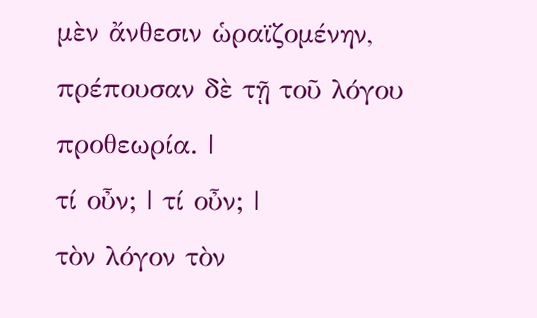μὲν ἄνθεσιν ὡραϊζομένην, πρέπουσαν δὲ τῇ τοῦ λόγου προθεωρία. |
τί οὖν; | τί οὖν; |
τὸν λόγον τὸν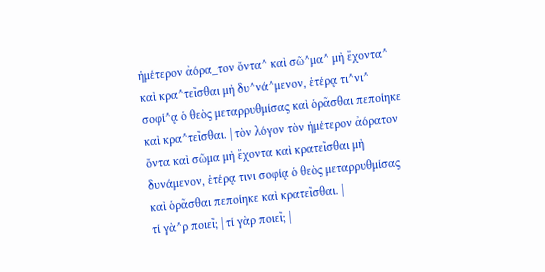ἡμέτερον ἀόρα_τον ὄντα^ καὶ σῶ^μα^ μὴ ἔχοντα^ καὶ κρα^τεῖσθαι μὴ δυ^νά^μενον, ἑτέρᾳ τι^νι^ σοφί^ᾳ ὁ θεὸς μεταρρυθμίσας καὶ ὁρᾶσθαι πεποίηκε καὶ κρα^τεῖσθαι. | τὸν λόγον τὸν ἡμέτερον ἀόρατον ὄντα καὶ σῶμα μὴ ἔχοντα καὶ κρατεῖσθαι μὴ δυνάμενον, ἑτέρᾳ τινι σοφίᾳ ὁ θεὸς μεταρρυθμίσας καὶ ὁρᾶσθαι πεποίηκε καὶ κρατεῖσθαι. |
τί γὰ^ρ ποιεῖ; | τί γὰρ ποιεῖ; |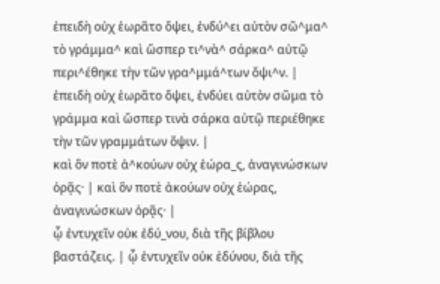ἐπειδὴ οὐχ ἑωρᾶτο ὄψει, ἐνδύ^ει αὐτὸν σῶ^μα^ τὸ γράμμα^ καὶ ὥσπερ τι^νὰ^ σάρκα^ αὐτῷ περι^έθηκε τὴν τῶν γρα^μμά^των ὄψι^ν. | ἐπειδὴ οὐχ ἑωρᾶτο ὄψει, ἐνδύει αὐτὸν σῶμα τὸ γράμμα καὶ ὥσπερ τινὰ σάρκα αὐτῷ περιέθηκε τὴν τῶν γραμμάτων ὄψιν. |
καὶ ὃν ποτὲ ἀ^κούων οὐχ ἑώρα_ς, ἀναγινώσκων ὁρᾷς· | καὶ ὃν ποτὲ ἀκούων οὐχ ἑώρας, ἀναγινώσκων ὁρᾷς· |
ᾧ ἐντυχεῖν οὐκ ἐδύ_νου, διὰ τῆς βίβλου βαστάζεις. | ᾧ ἐντυχεῖν οὐκ ἐδύνου, διὰ τῆς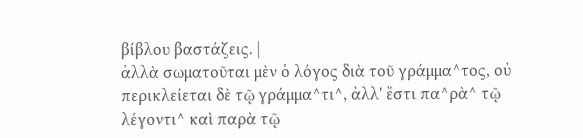βίβλου βαστάζεις. |
ἀλλὰ σωματοῦται μὲν ὁ λόγος διὰ τοῦ γράμμα^τος, οὐ περικλείεται δὲ τῷ γράμμα^τι^, ἀλλ' ἔστι πα^ρὰ^ τῷ λέγοντι^ καὶ παρὰ τῷ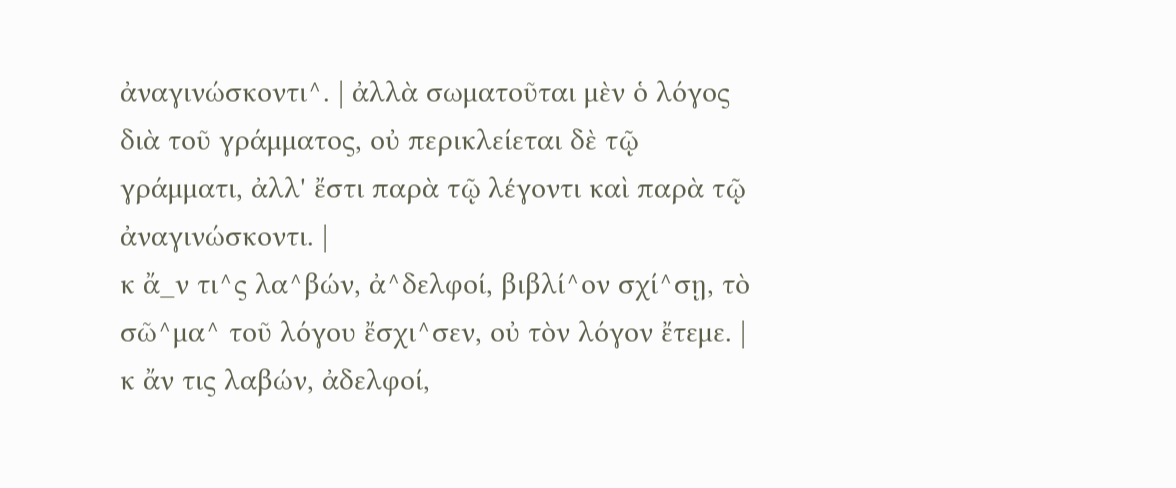ἀναγινώσκοντι^. | ἀλλὰ σωματοῦται μὲν ὁ λόγος διὰ τοῦ γράμματος, οὐ περικλείεται δὲ τῷ γράμματι, ἀλλ' ἔστι παρὰ τῷ λέγοντι καὶ παρὰ τῷ ἀναγινώσκοντι. |
κ ἄ_ν τι^ς λα^βών, ἀ^δελφοί, βιβλί^ον σχί^σῃ, τὸ σῶ^μα^ τοῦ λόγου ἔσχι^σεν, οὐ τὸν λόγον ἔτεμε. | κ ἄν τις λαβών, ἀδελφοί,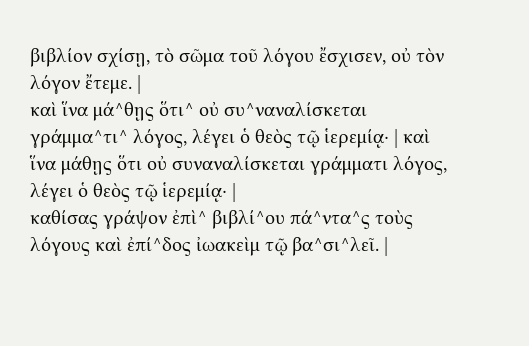βιβλίον σχίσῃ, τὸ σῶμα τοῦ λόγου ἔσχισεν, οὐ τὸν λόγον ἔτεμε. |
καὶ ἵνα μά^θῃς ὅτι^ οὐ συ^ναναλίσκεται γράμμα^τι^ λόγος, λέγει ὁ θεὸς τῷ ἱερεμίᾳ· | καὶ ἵνα μάθῃς ὅτι οὐ συναναλίσκεται γράμματι λόγος, λέγει ὁ θεὸς τῷ ἱερεμίᾳ· |
καθίσας γράψον ἐπὶ^ βιβλί^ου πά^ντα^ς τοὺς λόγους καὶ ἐπί^δος ἰωακεὶμ τῷ βα^σι^λεῖ. |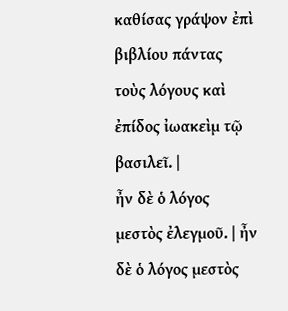καθίσας γράψον ἐπὶ βιβλίου πάντας τοὺς λόγους καὶ ἐπίδος ἰωακεὶμ τῷ βασιλεῖ. |
ἦν δὲ ὁ λόγος μεστὸς ἐλεγμοῦ. | ἦν δὲ ὁ λόγος μεστὸς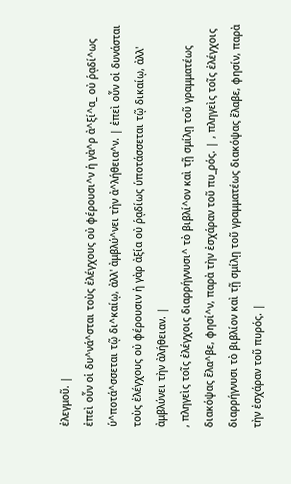ἐλεγμοῦ. |
ἐπεὶ οὖν οἱ δυ^νά^σται τοὺς ἐλέγχους οὐ φέρουσι^ν ἡ γὰ^ρ ἀ^ξί^α_ οὐ ῥᾳδί^ως ὑ^ποτά^σσεται τῷ δι^καίῳ, ἀλλ' ἀμβλύ^νει τὴν ἀ^λήθεια^ν. | ἐπεὶ οὖν οἱ δυνάσται τοὺς ἐλέγχους οὐ φέρουσιν ἡ γὰρ ἀξία οὐ ῥᾳδίως ὑποτάσσεται τῷ δικαίῳ, ἀλλ' ἀμβλύνει τὴν ἀλήθειαν. |
, πληγεὶς τοῖς ἐλέγχοις διαρρήγνυσι^ τὸ βιβλί^ον καὶ τῇ σμίλῃ τοῦ γραμματέως διακόψας ἔλα^βε, φησί^ν, παρὰ τὴν ἐσχάραν τοῦ πυ_ρός. | , πληγεὶς τοῖς ἐλέγχοις διαρρήγνυσι τὸ βιβλίον καὶ τῇ σμίλῃ τοῦ γραμματέως διακόψας ἔλαβε, φησίν, παρὰ τὴν ἐσχάραν τοῦ πυρός. |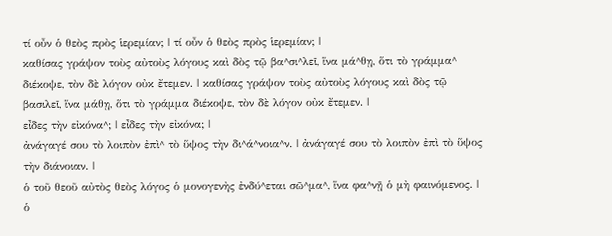τί οὖν ὁ θεὸς πρὸς ἱερεμίαν; | τί οὖν ὁ θεὸς πρὸς ἱερεμίαν; |
καθίσας γράψον τοὺς αὐτοὺς λόγους καὶ δὸς τῷ βα^σι^λεῖ, ἵνα μά^θῃ, ὅτι τὸ γράμμα^ διέκοψε, τὸν δὲ λόγον οὐκ ἔτεμεν. | καθίσας γράψον τοὺς αὐτοὺς λόγους καὶ δὸς τῷ βασιλεῖ, ἵνα μάθῃ, ὅτι τὸ γράμμα διέκοψε, τὸν δὲ λόγον οὐκ ἔτεμεν. |
εἶδες τὴν εἰκόνα^; | εἶδες τὴν εἰκόνα; |
ἀνάγαγέ σου τὸ λοιπὸν ἐπὶ^ τὸ ὕψος τὴν δι^ά^νοια^ν. | ἀνάγαγέ σου τὸ λοιπὸν ἐπὶ τὸ ὕψος τὴν διάνοιαν. |
ὁ τοῦ θεοῦ αὐτὸς θεὸς λόγος ὁ μονογενὴς ἐνδύ^εται σῶ^μα^, ἵνα φα^νῇ ὁ μὴ φαινόμενος. | ὁ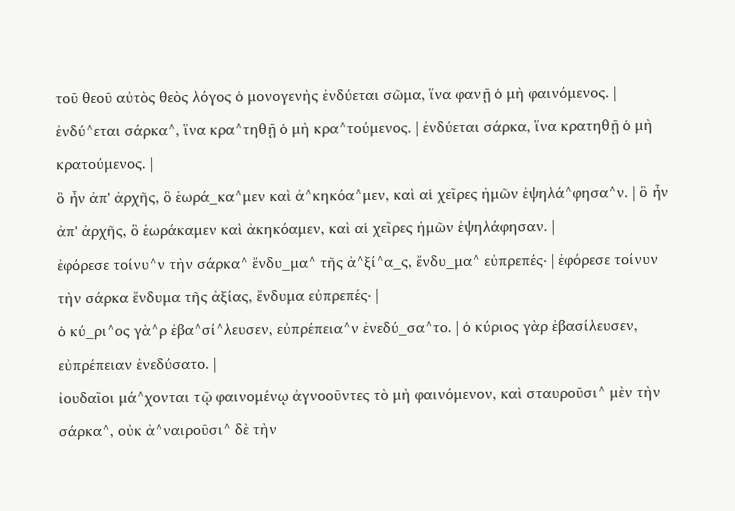τοῦ θεοῦ αὐτὸς θεὸς λόγος ὁ μονογενὴς ἐνδύεται σῶμα, ἵνα φανῇ ὁ μὴ φαινόμενος. |
ἐνδύ^εται σάρκα^, ἵνα κρα^τηθῇ ὁ μὴ κρα^τούμενος. | ἐνδύεται σάρκα, ἵνα κρατηθῇ ὁ μὴ κρατούμενος. |
ὃ ἦν ἀπ' ἀρχῆς, ὃ ἑωρά_κα^μεν καὶ ἀ^κηκόα^μεν, καὶ αἱ χεῖρες ἡμῶν ἐψηλά^φησα^ν. | ὃ ἦν ἀπ' ἀρχῆς, ὃ ἑωράκαμεν καὶ ἀκηκόαμεν, καὶ αἱ χεῖρες ἡμῶν ἐψηλάφησαν. |
ἐφόρεσε τοίνυ^ν τὴν σάρκα^ ἔνδυ_μα^ τῆς ἀ^ξί^α_ς, ἔνδυ_μα^ εὐπρεπές· | ἐφόρεσε τοίνυν τὴν σάρκα ἔνδυμα τῆς ἀξίας, ἔνδυμα εὐπρεπές· |
ὁ κύ_ρι^ος γὰ^ρ ἐβα^σί^λευσεν, εὐπρέπεια^ν ἐνεδύ_σα^το. | ὁ κύριος γὰρ ἐβασίλευσεν, εὐπρέπειαν ἐνεδύσατο. |
ἰουδαῖοι μά^χονται τῷ φαινομένῳ ἀγνοοῦντες τὸ μὴ φαινόμενον, καὶ σταυροῦσι^ μὲν τὴν σάρκα^, οὐκ ἀ^ναιροῦσι^ δὲ τὴν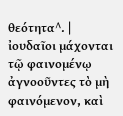θεότητα^. | ἰουδαῖοι μάχονται τῷ φαινομένῳ ἀγνοοῦντες τὸ μὴ φαινόμενον, καὶ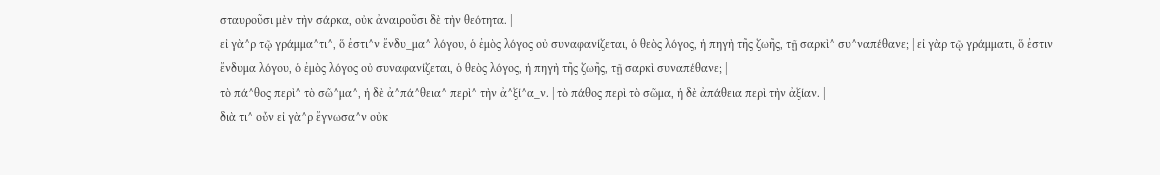σταυροῦσι μὲν τὴν σάρκα, οὐκ ἀναιροῦσι δὲ τὴν θεότητα. |
εἰ γὰ^ρ τῷ γράμμα^τι^, ὅ ἐστι^ν ἔνδυ_μα^ λόγου, ὁ ἐμὸς λόγος οὐ συναφανίζεται, ὁ θεὸς λόγος, ἡ πηγὴ τῆς ζωῆς, τῇ σαρκὶ^ συ^ναπέθανε; | εἰ γὰρ τῷ γράμματι, ὅ ἐστιν ἔνδυμα λόγου, ὁ ἐμὸς λόγος οὐ συναφανίζεται, ὁ θεὸς λόγος, ἡ πηγὴ τῆς ζωῆς, τῇ σαρκὶ συναπέθανε; |
τὸ πά^θος περὶ^ τὸ σῶ^μα^, ἡ δὲ ἀ^πά^θεια^ περὶ^ τὴν ἀ^ξί^α_ν. | τὸ πάθος περὶ τὸ σῶμα, ἡ δὲ ἀπάθεια περὶ τὴν ἀξίαν. |
διὰ τι^ οὖν εἰ γὰ^ρ ἔγνωσα^ν οὐκ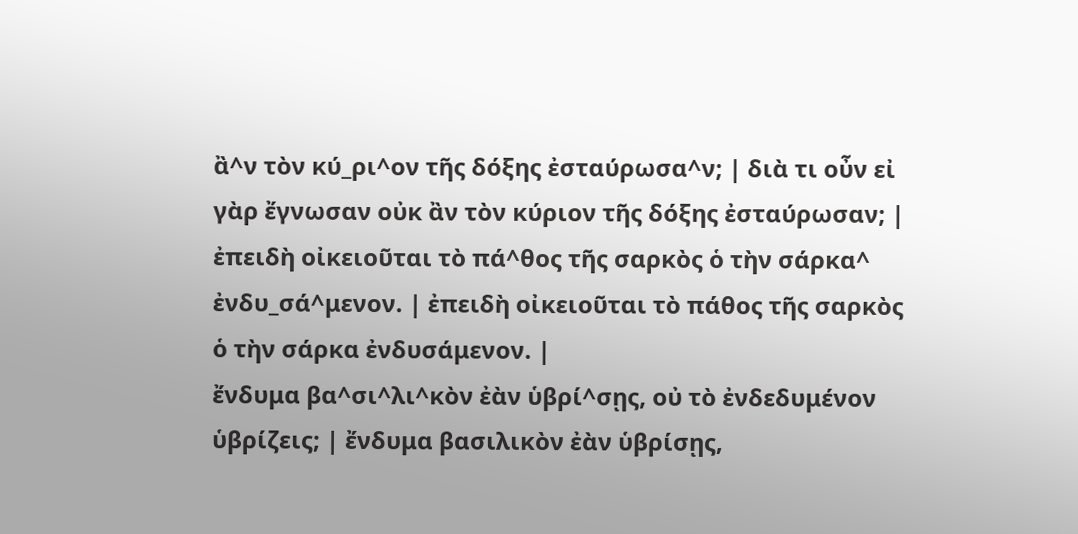ἂ^ν τὸν κύ_ρι^ον τῆς δόξης ἐσταύρωσα^ν; | διὰ τι οὖν εἰ γὰρ ἔγνωσαν οὐκ ἂν τὸν κύριον τῆς δόξης ἐσταύρωσαν; |
ἐπειδὴ οἰκειοῦται τὸ πά^θος τῆς σαρκὸς ὁ τὴν σάρκα^ ἐνδυ_σά^μενον. | ἐπειδὴ οἰκειοῦται τὸ πάθος τῆς σαρκὸς ὁ τὴν σάρκα ἐνδυσάμενον. |
ἔνδυμα βα^σι^λι^κὸν ἐὰν ὑβρί^σῃς, οὐ τὸ ἐνδεδυμένον ὑβρίζεις; | ἔνδυμα βασιλικὸν ἐὰν ὑβρίσῃς,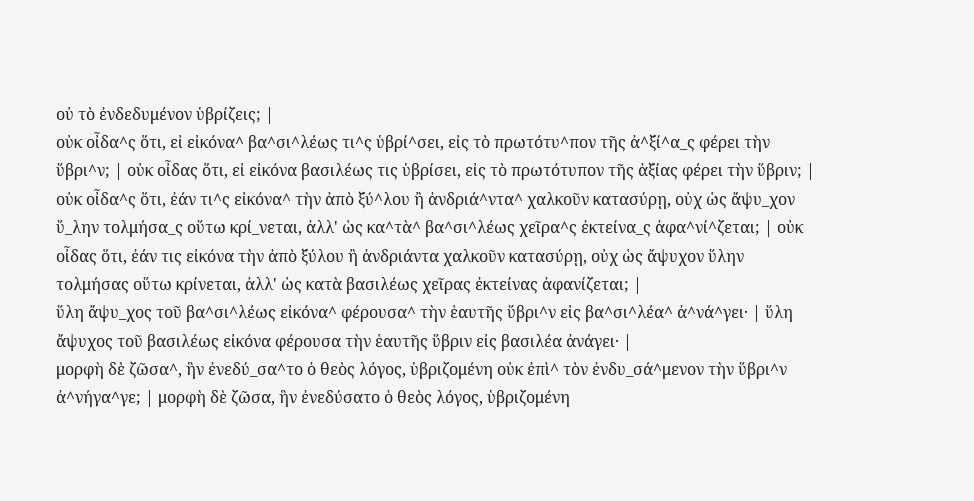οὐ τὸ ἐνδεδυμένον ὑβρίζεις; |
οὐκ οἶδα^ς ὅτι, εἰ εἰκόνα^ βα^σι^λέως τι^ς ὑβρί^σει, εἰς τὸ πρωτότυ^πον τῆς ἀ^ξί^α_ς φέρει τὴν ὕβρι^ν; | οὐκ οἶδας ὅτι, εἰ εἰκόνα βασιλέως τις ὑβρίσει, εἰς τὸ πρωτότυπον τῆς ἀξίας φέρει τὴν ὕβριν; |
οὐκ οἶδα^ς ὅτι, ἐάν τι^ς εἰκόνα^ τὴν ἀπὸ ξύ^λου ἢ ἀνδριά^ντα^ χαλκοῦν κατασύρῃ, οὐχ ὡς ἄψυ_χον ὕ_λην τολμήσα_ς οὕτω κρί_νεται, ἀλλ' ὡς κα^τὰ^ βα^σι^λέως χεῖρα^ς ἐκτείνα_ς ἀφα^νί^ζεται; | οὐκ οἶδας ὅτι, ἐάν τις εἰκόνα τὴν ἀπὸ ξύλου ἢ ἀνδριάντα χαλκοῦν κατασύρῃ, οὐχ ὡς ἄψυχον ὕλην τολμήσας οὕτω κρίνεται, ἀλλ' ὡς κατὰ βασιλέως χεῖρας ἐκτείνας ἀφανίζεται; |
ὕλη ἄψυ_χος τοῦ βα^σι^λέως εἰκόνα^ φέρουσα^ τὴν ἑαυτῆς ὕβρι^ν εἰς βα^σι^λέα^ ἀ^νά^γει· | ὕλη ἄψυχος τοῦ βασιλέως εἰκόνα φέρουσα τὴν ἑαυτῆς ὕβριν εἰς βασιλέα ἀνάγει· |
μορφὴ δὲ ζῶσα^, ἣν ἐνεδύ_σα^το ὁ θεὸς λόγος, ὑβριζομένη οὐκ ἐπὶ^ τὸν ἐνδυ_σά^μενον τὴν ὕβρι^ν ἀ^νήγα^γε; | μορφὴ δὲ ζῶσα, ἣν ἐνεδύσατο ὁ θεὸς λόγος, ὑβριζομένη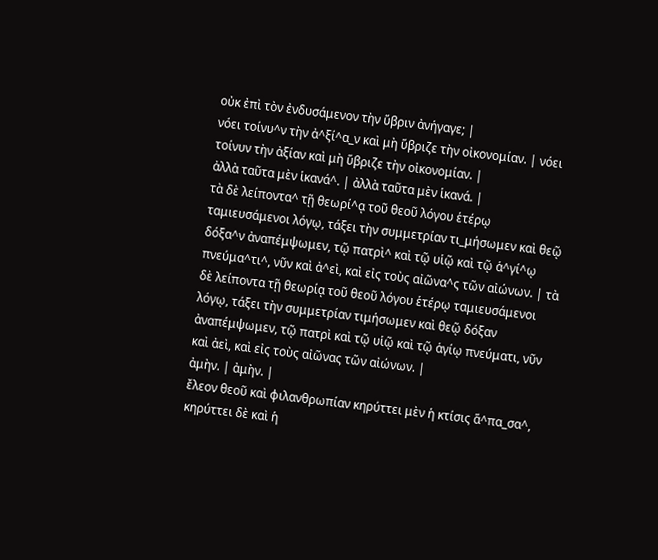οὐκ ἐπὶ τὸν ἐνδυσάμενον τὴν ὕβριν ἀνήγαγε; |
νόει τοίνυ^ν τὴν ἀ^ξί^α_ν καὶ μὴ ὕβριζε τὴν οἰκονομίαν. | νόει τοίνυν τὴν ἀξίαν καὶ μὴ ὕβριζε τὴν οἰκονομίαν. |
ἀλλὰ ταῦτα μὲν ἱκανά^. | ἀλλὰ ταῦτα μὲν ἱκανά. |
τὰ δὲ λείποντα^ τῇ θεωρί^ᾳ τοῦ θεοῦ λόγου ἑτέρῳ ταμιευσάμενοι λόγῳ, τάξει τὴν συμμετρίαν τι_μήσωμεν καὶ θεῷ δόξα^ν ἀναπέμψωμεν, τῷ πατρὶ^ καὶ τῷ υἱῷ καὶ τῷ ἁ^γί^ῳ πνεύμα^τι^, νῦν καὶ ἀ^εὶ, καὶ εἰς τοὺς αἰῶνα^ς τῶν αἰώνων. | τὰ δὲ λείποντα τῇ θεωρίᾳ τοῦ θεοῦ λόγου ἑτέρῳ ταμιευσάμενοι λόγῳ, τάξει τὴν συμμετρίαν τιμήσωμεν καὶ θεῷ δόξαν ἀναπέμψωμεν, τῷ πατρὶ καὶ τῷ υἱῷ καὶ τῷ ἁγίῳ πνεύματι, νῦν καὶ ἀεὶ, καὶ εἰς τοὺς αἰῶνας τῶν αἰώνων. |
ἀμὴν. | ἀμὴν. |
ἔλεον θεοῦ καὶ φιλανθρωπίαν κηρύττει μὲν ἡ κτίσις ἅ^πα_σα^, κηρύττει δὲ καὶ ἡ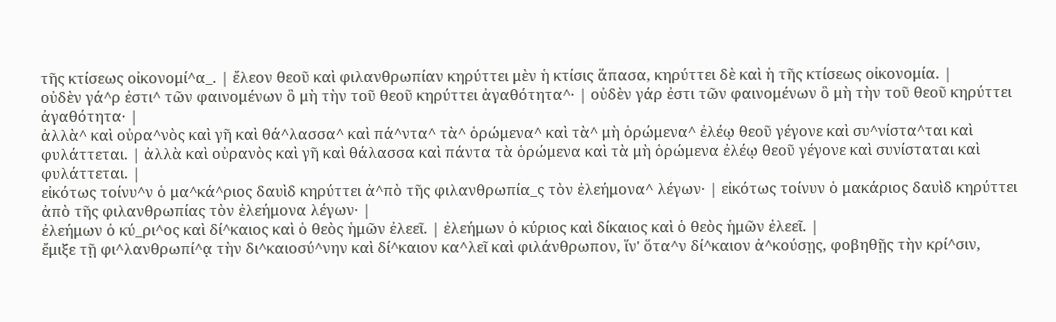τῆς κτίσεως οἰκονομί^α_. | ἔλεον θεοῦ καὶ φιλανθρωπίαν κηρύττει μὲν ἡ κτίσις ἅπασα, κηρύττει δὲ καὶ ἡ τῆς κτίσεως οἰκονομία. |
οὐδὲν γά^ρ ἐστι^ τῶν φαινομένων ὃ μὴ τὴν τοῦ θεοῦ κηρύττει ἀγαθότητα^· | οὐδὲν γάρ ἐστι τῶν φαινομένων ὃ μὴ τὴν τοῦ θεοῦ κηρύττει ἀγαθότητα· |
ἀλλὰ^ καὶ οὐρα^νὸς καὶ γῆ καὶ θά^λασσα^ καὶ πά^ντα^ τὰ^ ὁρώμενα^ καὶ τὰ^ μὴ ὁρώμενα^ ἐλέῳ θεοῦ γέγονε καὶ συ^νίστα^ται καὶ φυλάττεται. | ἀλλὰ καὶ οὐρανὸς καὶ γῆ καὶ θάλασσα καὶ πάντα τὰ ὁρώμενα καὶ τὰ μὴ ὁρώμενα ἐλέῳ θεοῦ γέγονε καὶ συνίσταται καὶ φυλάττεται. |
εἰκότως τοίνυ^ν ὁ μα^κά^ριος δαυὶδ κηρύττει ἀ^πὸ τῆς φιλανθρωπία_ς τὸν ἐλεήμονα^ λέγων· | εἰκότως τοίνυν ὁ μακάριος δαυὶδ κηρύττει ἀπὸ τῆς φιλανθρωπίας τὸν ἐλεήμονα λέγων· |
ἐλεήμων ὁ κύ_ρι^ος καὶ δί^καιος καὶ ὁ θεὸς ἡμῶν ἐλεεῖ. | ἐλεήμων ὁ κύριος καὶ δίκαιος καὶ ὁ θεὸς ἡμῶν ἐλεεῖ. |
ἔμιξε τῇ φι^λανθρωπί^ᾳ τὴν δι^καιοσύ^νην καὶ δί^καιον κα^λεῖ καὶ φιλάνθρωπον, ἵν' ὅτα^ν δί^καιον ἀ^κούσῃς, φοβηθῇς τὴν κρί^σιν,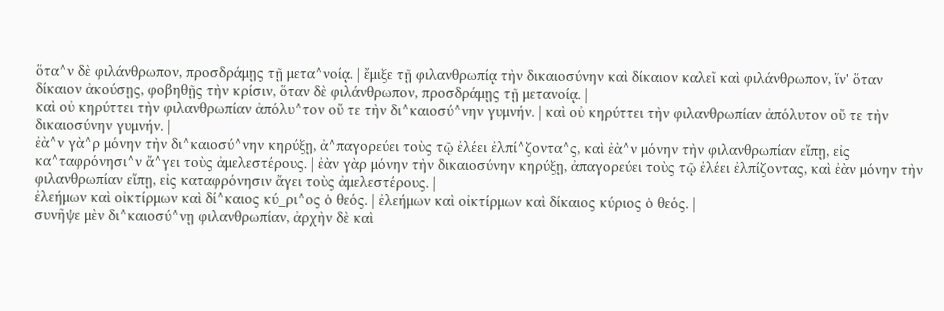ὅτα^ν δὲ φιλάνθρωπον, προσδράμῃς τῇ μετα^νοίᾳ. | ἔμιξε τῇ φιλανθρωπίᾳ τὴν δικαιοσύνην καὶ δίκαιον καλεῖ καὶ φιλάνθρωπον, ἵν' ὅταν δίκαιον ἀκούσῃς, φοβηθῇς τὴν κρίσιν, ὅταν δὲ φιλάνθρωπον, προσδράμῃς τῇ μετανοίᾳ. |
καὶ οὐ κηρύττει τὴν φιλανθρωπίαν ἀπόλυ^τον οὔ τε τὴν δι^καιοσύ^νην γυμνήν. | καὶ οὐ κηρύττει τὴν φιλανθρωπίαν ἀπόλυτον οὔ τε τὴν δικαιοσύνην γυμνήν. |
ἐὰ^ν γὰ^ρ μόνην τὴν δι^καιοσύ^νην κηρύξῃ, ἀ^παγορεύει τοὺς τῷ ἐλέει ἐλπί^ζοντα^ς, καὶ ἐὰ^ν μόνην τὴν φιλανθρωπίαν εἴπῃ, εἰς κα^ταφρόνησι^ν ἄ^γει τοὺς ἀμελεστέρους. | ἐὰν γὰρ μόνην τὴν δικαιοσύνην κηρύξῃ, ἀπαγορεύει τοὺς τῷ ἐλέει ἐλπίζοντας, καὶ ἐὰν μόνην τὴν φιλανθρωπίαν εἴπῃ, εἰς καταφρόνησιν ἄγει τοὺς ἀμελεστέρους. |
ἐλεήμων καὶ οἰκτίρμων καὶ δί^καιος κύ_ρι^ος ὁ θεός. | ἐλεήμων καὶ οἰκτίρμων καὶ δίκαιος κύριος ὁ θεός. |
συνῆψε μὲν δι^καιοσύ^νῃ φιλανθρωπίαν, ἀρχὴν δὲ καὶ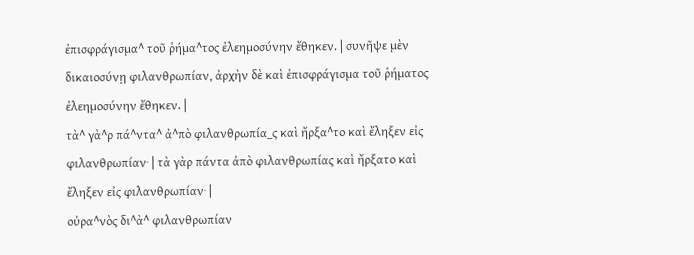ἐπισφράγισμα^ τοῦ ῥήμα^τος ἐλεημοσύνην ἔθηκεν. | συνῆψε μὲν δικαιοσύνῃ φιλανθρωπίαν, ἀρχὴν δὲ καὶ ἐπισφράγισμα τοῦ ῥήματος ἐλεημοσύνην ἔθηκεν. |
τὰ^ γὰ^ρ πά^ντα^ ἀ^πὸ φιλανθρωπία_ς καὶ ἤρξα^το καὶ ἔληξεν εἰς φιλανθρωπίαν· | τὰ γὰρ πάντα ἀπὸ φιλανθρωπίας καὶ ἤρξατο καὶ ἔληξεν εἰς φιλανθρωπίαν· |
οὐρα^νὸς δι^ὰ^ φιλανθρωπίαν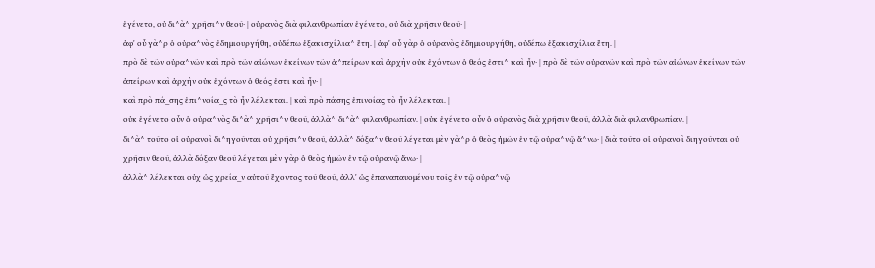ἐγένετο, οὐ δι^ὰ^ χρῆσι^ν θεοῦ· | οὐρανὸς διὰ φιλανθρωπίαν ἐγένετο, οὐ διὰ χρῆσιν θεοῦ· |
ἀφ' οὗ γὰ^ρ ὁ οὐρα^νὸς ἐδημιουργήθη, οὐδέπω ἑξακισχίλια^ ἔτη. | ἀφ' οὗ γὰρ ὁ οὐρανὸς ἐδημιουργήθη, οὐδέπω ἑξακισχίλια ἔτη. |
πρὸ δὲ τῶν οὐρα^νῶν καὶ πρὸ τῶν αἰώνων ἐκείνων τῶν ἀ^πείρων καὶ ἀρχὴν οὐκ ἐχόντων ὁ θεός ἐστι^ καὶ ἦν· | πρὸ δὲ τῶν οὐρανῶν καὶ πρὸ τῶν αἰώνων ἐκείνων τῶν ἀπείρων καὶ ἀρχὴν οὐκ ἐχόντων ὁ θεός ἐστι καὶ ἦν· |
καὶ πρὸ πά_σης ἐπι^νοία_ς τὸ ἦν λέλεκται. | καὶ πρὸ πάσης ἐπινοίας τὸ ἦν λέλεκται. |
οὐκ ἐγένετο οὖν ὁ οὐρα^νὸς δι^ὰ^ χρῆσι^ν θεοῦ, ἀλλὰ^ δι^ὰ^ φιλανθρωπίαν. | οὐκ ἐγένετο οὖν ὁ οὐρανὸς διὰ χρῆσιν θεοῦ, ἀλλὰ διὰ φιλανθρωπίαν. |
δι^ὰ^ τοῦτο οἱ οὐρανοὶ δι^ηγοῦνται οὐ χρῆσι^ν θεοῦ, ἀλλὰ^ δόξα^ν θεοῦ λέγεται μὲν γὰ^ρ ὁ θεὸς ἡμῶν ἐν τῷ οὐρα^νῷ ἄ^νω· | διὰ τοῦτο οἱ οὐρανοὶ διηγοῦνται οὐ χρῆσιν θεοῦ, ἀλλὰ δόξαν θεοῦ λέγεται μὲν γὰρ ὁ θεὸς ἡμῶν ἐν τῷ οὐρανῷ ἄνω· |
ἀλλὰ^ λέλεκται οὐχ ὡς χρεία_ν αὐτοῦ ἔχοντος τοῦ θεοῦ, ἀλλ' ὡς ἐπαναπαυομένου τοῖς ἐν τῷ οὐρα^νῷ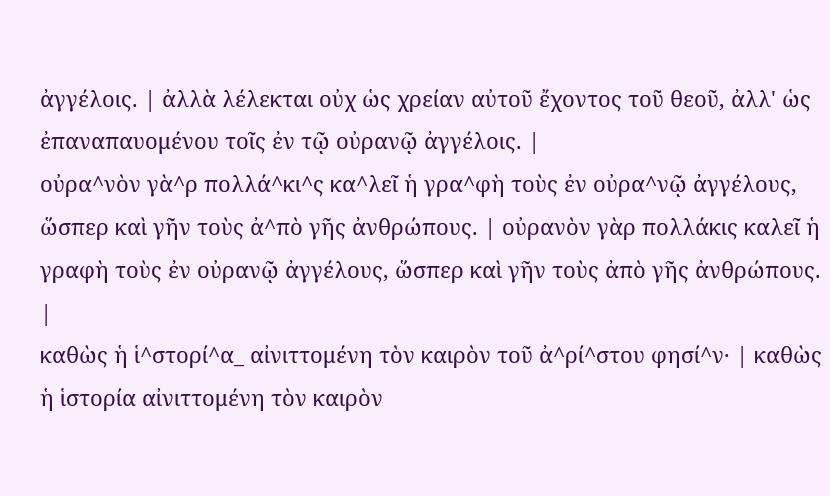ἀγγέλοις. | ἀλλὰ λέλεκται οὐχ ὡς χρείαν αὐτοῦ ἔχοντος τοῦ θεοῦ, ἀλλ' ὡς ἐπαναπαυομένου τοῖς ἐν τῷ οὐρανῷ ἀγγέλοις. |
οὐρα^νὸν γὰ^ρ πολλά^κι^ς κα^λεῖ ἡ γρα^φὴ τοὺς ἐν οὐρα^νῷ ἀγγέλους, ὥσπερ καὶ γῆν τοὺς ἀ^πὸ γῆς ἀνθρώπους. | οὐρανὸν γὰρ πολλάκις καλεῖ ἡ γραφὴ τοὺς ἐν οὐρανῷ ἀγγέλους, ὥσπερ καὶ γῆν τοὺς ἀπὸ γῆς ἀνθρώπους. |
καθὼς ἡ ἱ^στορί^α_ αἰνιττομένη τὸν καιρὸν τοῦ ἀ^ρί^στου φησί^ν· | καθὼς ἡ ἱστορία αἰνιττομένη τὸν καιρὸν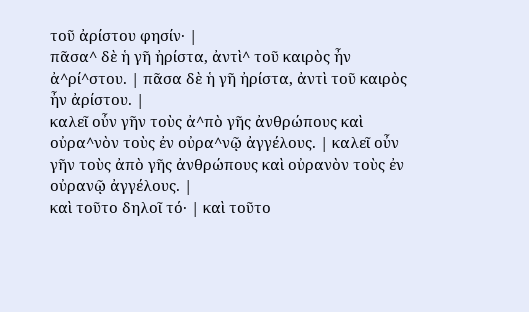τοῦ ἀρίστου φησίν· |
πᾶσα^ δὲ ἡ γῆ ἠρίστα, ἀντὶ^ τοῦ καιρὸς ἦν ἀ^ρί^στου. | πᾶσα δὲ ἡ γῆ ἠρίστα, ἀντὶ τοῦ καιρὸς ἦν ἀρίστου. |
καλεῖ οὖν γῆν τοὺς ἀ^πὸ γῆς ἀνθρώπους καὶ οὐρα^νὸν τοὺς ἐν οὐρα^νῷ ἀγγέλους. | καλεῖ οὖν γῆν τοὺς ἀπὸ γῆς ἀνθρώπους καὶ οὐρανὸν τοὺς ἐν οὐρανῷ ἀγγέλους. |
καὶ τοῦτο δηλοῖ τό· | καὶ τοῦτο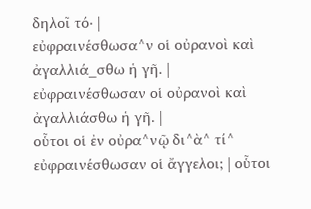δηλοῖ τό· |
εὐφραινέσθωσα^ν οἱ οὐρανοὶ καὶ ἀγαλλιά_σθω ἡ γῆ. | εὐφραινέσθωσαν οἱ οὐρανοὶ καὶ ἀγαλλιάσθω ἡ γῆ. |
οὗτοι οἱ ἐν οὐρα^νῷ δι^ὰ^ τί^ εὐφραινέσθωσαν οἱ ἄγγελοι; | οὗτοι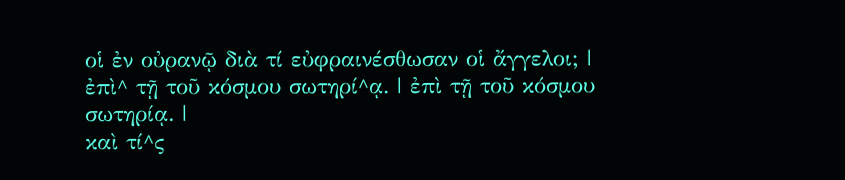οἱ ἐν οὐρανῷ διὰ τί εὐφραινέσθωσαν οἱ ἄγγελοι; |
ἐπὶ^ τῇ τοῦ κόσμου σωτηρί^ᾳ. | ἐπὶ τῇ τοῦ κόσμου σωτηρίᾳ. |
καὶ τί^ς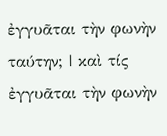ἐγγυᾶται τὴν φωνὴν ταύτην; | καὶ τίς ἐγγυᾶται τὴν φωνὴν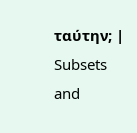ταύτην; |
Subsets and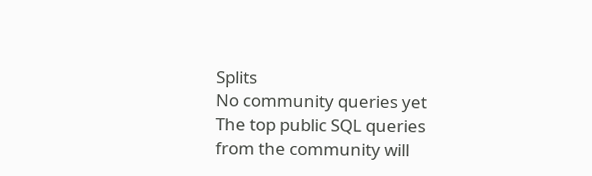Splits
No community queries yet
The top public SQL queries from the community will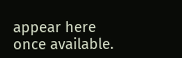appear here once available.